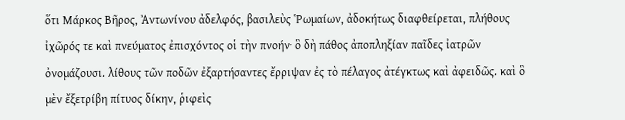ὅτι Μάρκος Βῆρος, Ἀντωνίνου ἀδελφός, βασιλεὺς Ῥωμαίων, ἀδοκήτως διαφθείρεται, πλήθους ἰχῶρός τε καὶ πνεύματος ἐπισχόντος οἱ τὴν πνοήν· ὃ δὴ πάθος ἀποπληξίαν παῖδες ἰατρῶν ὀνομάζουσι. λίθους τῶν ποδῶν ἐξαρτήσαντες ἔρριψαν ἐς τὸ πέλαγος ἀτέγκτως καὶ ἀφειδῶς. καὶ ὃ μὲν ἔξετρίβη πίτυος δίκην, ῥιφεὶς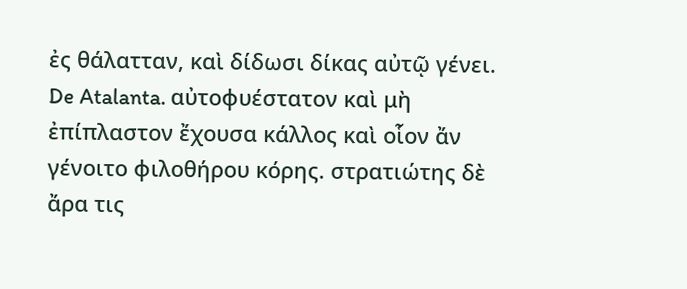ἐς θάλατταν, καὶ δίδωσι δίκας αὐτῷ γένει. De Atalanta. αὐτοφυέστατον καὶ μὴ ἐπίπλαστον ἔχουσα κάλλος καὶ οἷον ἄν γένοιτο φιλοθήρου κόρης. στρατιώτης δὲ ἄρα τις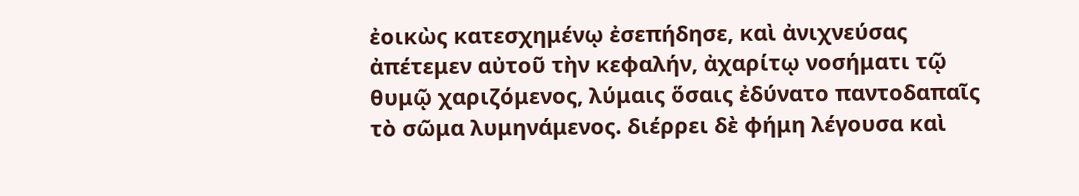ἐοικὼς κατεσχημένῳ ἐσεπήδησε, καὶ ἀνιχνεύσας ἀπέτεμεν αὐτοῦ τὴν κεφαλήν, ἀχαρίτῳ νοσήματι τῷ θυμῷ χαριζόμενος, λύμαις ὅσαις ἐδύνατο παντοδαπαῖς τὸ σῶμα λυμηνάμενος. διέρρει δὲ φήμη λέγουσα καὶ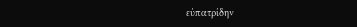εὐπατρίδην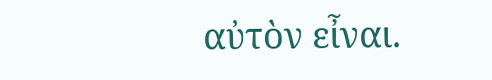αὐτὸν εἶναι.